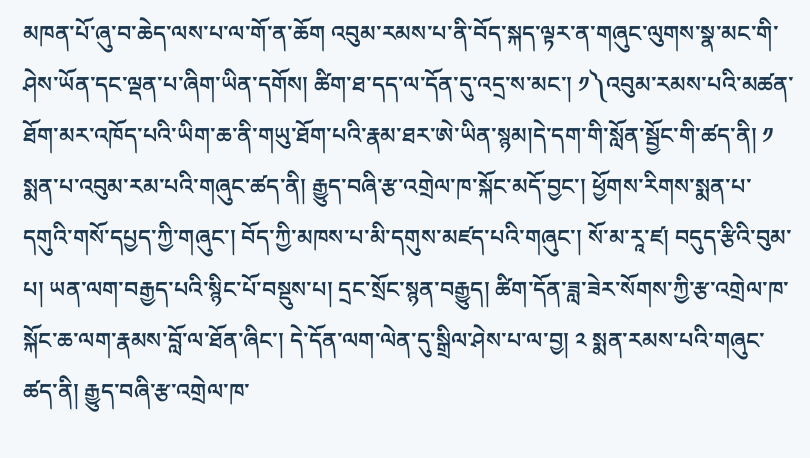མཁན་པོ་ཞུ་བ་ཆེད་ལས་པ་ལ་གོ་ན་ཆོག འབུམ་རམས་པ་ནི་བོད་སྐད་ལྟར་ན་གཞུང་ལུགས་སྣ་མང་གི་ཤེས་ཡོན་དང་ལྡན་པ་ཞིག་ཡིན་དགོས། ཚིག་ཐ་དད་ལ་དོན་དུ་འདྲ་ས་མང་། ༡༽འབུམ་རམས་པའི་མཚན་ཐོག་མར་འཁོད་པའི་ཡིག་ཆ་ནི་གཡུ་ཐོག་པའི་རྣམ་ཐར་ཨེ་ཡིན་སྙམ།དེ་དག་གི་སློན་སྦྱོང་གི་ཚད་ནི། ༡ སྨན་པ་འབུམ་རམ་པའི་གཞུང་ཚད་ནི། རྒྱུད་བཞི་རྩ་འགྲེལ་ཁ་སྐོང་མདོ་བྱང་། ཕྱོགས་རིགས་སྨན་པ་དགུའི་གསོ་དཔྱད་ཀྱི་གཞུང་། བོད་ཀྱི་མཁས་པ་མི་དགུས་མཛད་པའི་གཞུང་། སོ་མ་རཱ་ཛ། བདུད་རྩིའི་བུམ་པ། ཡན་ལག་བརྒྱད་པའི་སྙིང་པོ་བསྡུས་པ། དྲང་སྲོང་སྙན་བརྒྱུད། ཚིག་དོན་ཟླ་ཟེར་སོགས་ཀྱི་རྩ་འགྲེལ་ཁ་སྐོང་ཆ་ལག་རྣམས་བློ་ལ་ཐོན་ཞིང་། དེ་དོན་ལག་ལེན་དུ་སྒྲིལ་ཤེས་པ་ལ་བྱ། ༢ སྨན་རམས་པའི་གཞུང་ཚད་ནི། རྒྱུད་བཞི་རྩ་འགྲེལ་ཁ་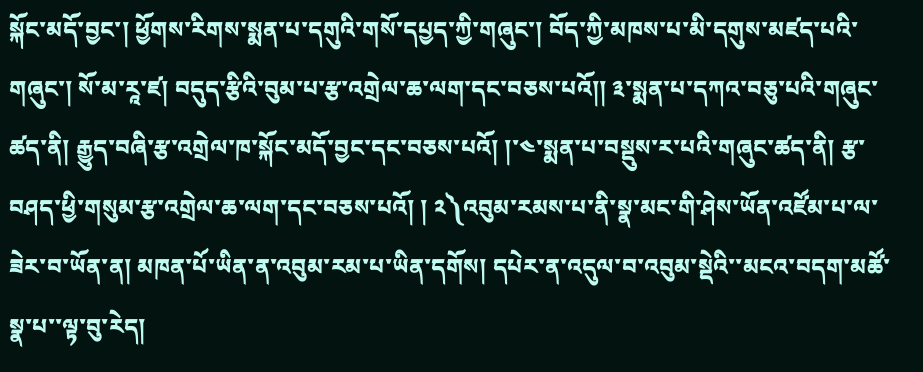སྐོང་མདོ་བྱང་། ཕྱོགས་རིགས་སྨན་པ་དགུའི་གསོ་དཔྱད་ཀྱི་གཞུང་། བོད་ཀྱི་མཁས་པ་མི་དགུས་མཛད་པའི་གཞུང་། སོ་མ་རཱ་ཛ། བདུད་རྩིའི་བུམ་པ་རྩ་འགྲེལ་ཆ་ལག་དང་བཅས་པའོ།། ༣་སྨན་པ་དཀའ་བཅུ་པའི་གཞུང་ཚད་ནི། རྒྱུད་བཞི་རྩ་འགྲེལ་ཁ་སྐོང་མདོ་བྱང་དང་བཅས་པའོ། །་༤་སྨན་པ་བསྡུས་ར་པའི་གཞུང་ཚད་ནི། རྩ་བཤད་ཕྱི་གསུམ་རྩ་འགྲེལ་ཆ་ལག་དང་བཅས་པའོ། ། ༢༽འབུམ་རམས་པ་ནི་སྣ་མང་གི་ཤེས་ཡོན་འཛོམ་པ་ལ་ཟེར་བ་ཡོན་ན། མཁན་པོ་ཡིན་ན་འབུམ་རམ་པ་ཡིན་དགོས། དཔེར་ན་འདུལ་བ་འབུམ་སྡེའི་་མངའ་བདག་མཚོ་སྣ་པ་་ལྟ་བུ་རེད།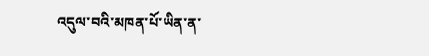འདུལ་བའི་མཁན་པོ་ཡིན་ན་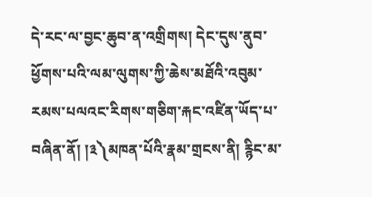དེ་རང་ལ་བྱང་ཆུབ་ན་འགྲིགས། དེང་དུས་ནུབ་ཕྱོགས་པའི་ལམ་ལུགས་ཀྱི་ཆེས་མཐོའི་འབུམ་རམས་པལའང་རིགས་གཅིག་རྐང་འཛིན་ཡོད་པ་བཞིན་ནོ། །༣༽མཁན་པོའི་རྣམ་གྲངས་ནི། རྙིང་མ་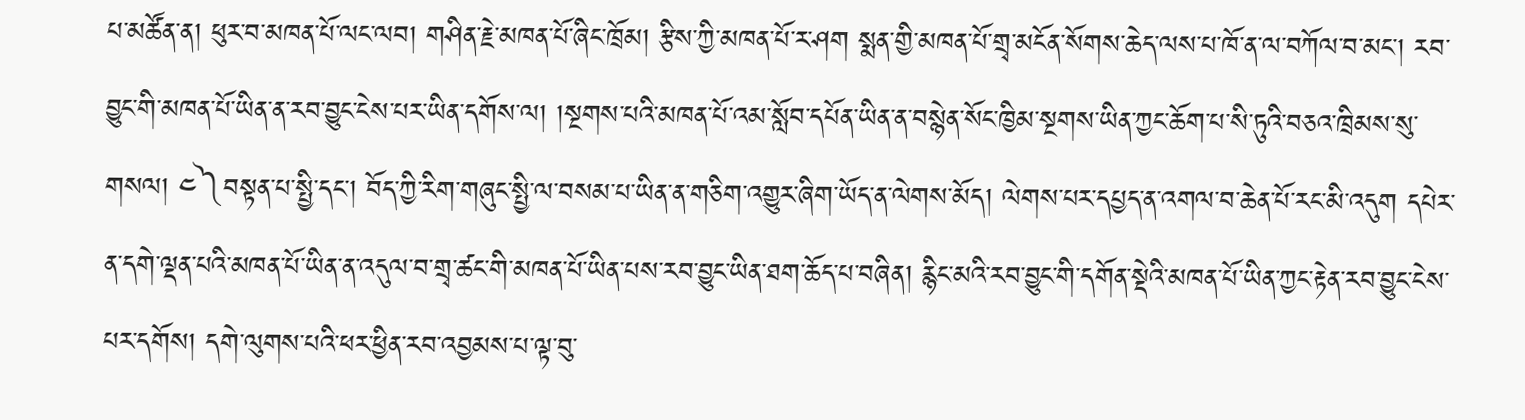པ་མཚོན་ན། ཕུར་བ་མཁན་པོ་ལང་ལབ། གཤིན་རྗེ་མཁན་པོ་ཞིང་ཁྲོམ། རྩིས་ཀྱི་མཁན་པོ་ར་ཤག སྨན་གྱི་མཁན་པོ་གྲྭ་མངོན་སོགས་ཆེད་ལས་པ་ཁོ་ན་ལ་བཀོལ་བ་མང་། རབ་བྱུང་གི་མཁན་པོ་ཡིན་ན་རབ་བྱུང་ངེས་པར་ཡིན་དགོས་ལ། །སྔགས་པའི་མཁན་པོ་འམ་སློབ་དཔོན་ཡིན་ན་བསྙེན་སོང་ཁྱིམ་སྔགས་ཡིན་ཀྱང་ཆོག་པ་སི་ཏུའི་བཅའ་ཁྲིམས་སུ་གསལ། ༤༽བསྟན་པ་སྤྱི་དང་། བོད་ཀྱི་རིག་གཞུང་སྤྱི་ལ་བསམ་པ་ཡིན་ན་གཅིག་འགྱུར་ཞིག་ཡོད་ན་ལེགས་མོད། ལེགས་པར་དཔྱད་ན་འགལ་བ་ཆེན་པོ་རང་མི་འདུག དཔེར་ན་དགེ་ལྡན་པའི་མཁན་པོ་ཡིན་ན་འདུལ་བ་གྲྭ་ཚང་གི་མཁན་པོ་ཡིན་པས་རབ་བྱུང་ཡིན་ཐག་ཆོད་པ་བཞིན། རྙིང་མའི་རབ་བྱུང་གི་དགོན་སྡེའི་མཁན་པོ་ཡིན་ཀྱང་རྟེན་རབ་བྱུང་ངེས་པར་དགོས། དགེ་ལུགས་པའི་ཕར་ཕྱིན་རབ་འབྱམས་པ་ལྟ་བུ་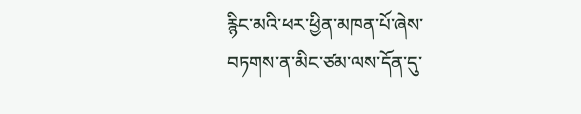རྙིང་མའི་ཕར་ཕྱིན་མཁན་པོ་ཞེས་བཏགས་ན་མིང་ཙམ་ལས་དོན་དུ་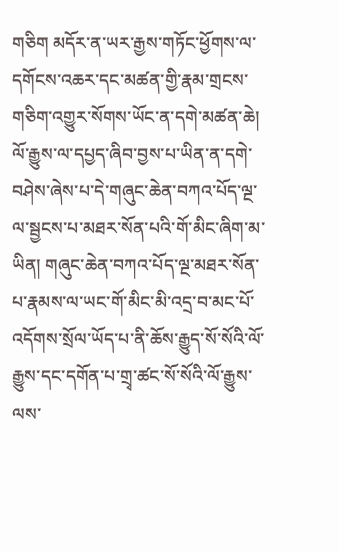གཅིག མདོར་ན་ཡར་རྒྱས་གཏོང་ཕྱོགས་ལ་དགོངས་འཆར་དང་མཚན་གྱི་རྣམ་གྲངས་གཅིག་འགྱུར་སོགས་ཡོང་ན་དགེ་མཚན་ཆེ།
ལོ་རྒྱུས་ལ་དཔྱད་ཞིབ་བྱས་པ་ཡིན་ན་དགེ་བཤེས་ཞེས་པ་དེ་གཞུང་ཆེན་བཀའ་པོད་ལྔ་ལ་སྦྱངས་པ་མཐར་སོན་པའི་གོ་མིང་ཞིག་མ་ཡིན། གཞུང་ཆེན་བཀའ་པོད་ལྔ་མཐར་སོན་པ་རྣམས་ལ་ཡང་གོ་མིང་མི་འདྲ་བ་མང་པོ་འདོགས་སྲོལ་ཡོད་པ་ནི་ཆོས་རྒྱུད་སོ་སོའི་ལོ་རྒྱུས་དང་དགོན་པ་གྲྭ་ཚང་སོ་སོའི་ལོ་རྒྱུས་ལས་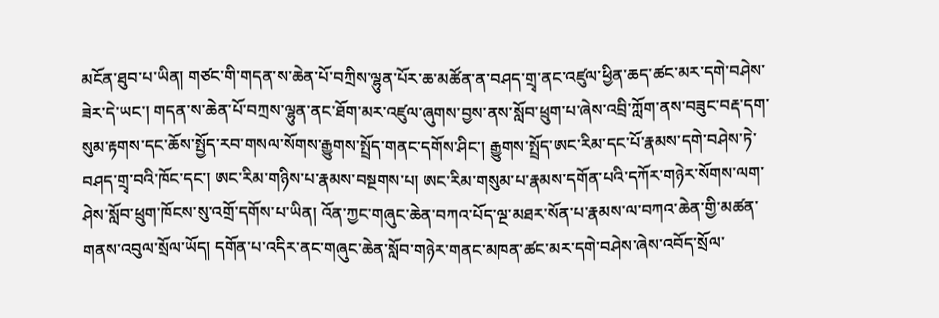མངོན་ཐུབ་པ་ཡིན། གཙང་གི་གདན་ས་ཆེན་པོ་བཀྲིས་ལྷུན་པོར་ཆ་མཚོན་ན་བཤད་གྲྭ་ནང་འཛུལ་ཕྱིན་ཆད་ཚང་མར་དགེ་བཤེས་ཟེར་དེ་ཡང་། གདན་ས་ཆེན་པོ་བཀྲས་ལྷུན་ནང་ཐོག་མར་འཛུལ་ཞུགས་བྱས་ནས་སློབ་ཕྲུག་པ་ཞེས་འབྲི་ཀློག་ནས་བཟུང་བརྡ་དག་སུམ་རྟགས་དང་ཆོས་སྤྱོད་རབ་གསལ་སོགས་རྒྱུགས་སྤྲོད་གནང་དགོས་ཤིང་། རྒྱུགས་སྤྲོད་ཨང་རིམ་དང་པོ་རྣམས་དགེ་བཤེས་ཏེ་བཤད་གྲྭ་བའི་ཁོང་དང་། ཨང་རིམ་གཉིས་པ་རྣམས་བསྔགས་པ། ཨང་རིམ་གསུམ་པ་རྣམས་དགོན་པའི་དཀོར་གཉེར་སོགས་ལག་ཤེས་སློབ་ཕྲུག་ཁོངས་སུ་འགྲོ་དགོས་པ་ཡིན། འོན་ཀྱང་གཞུང་ཆེན་བཀའ་པོད་ལྔ་མཐར་སོན་པ་རྣམས་ལ་བཀའ་ཆེན་གྱི་མཚན་གནས་འབུལ་སྲོལ་ཡོད། དགོན་པ་འདིར་ནང་གཞུང་ཆེན་སློབ་གཉེར་གནང་མཁན་ཚང་མར་དགེ་བཤེས་ཞེས་འབོད་སྲོལ་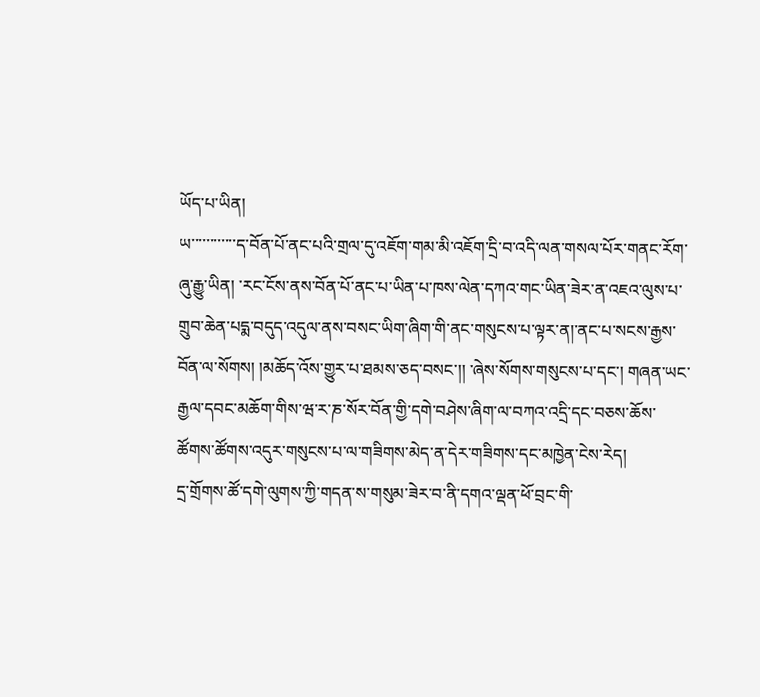ཡོད་པ་ཡིན།
ཡ་་་་་་་་་་་་ད་བོན་པོ་ནང་པའི་གྲལ་དུ་འཇོག་གམ་མི་འཇོག་དྲི་བ་འདི་ལན་གསལ་པོར་གནང་རོག་ཞུ་རྒྱུ་ཡིན། ་རང་ངོས་ནས་བོན་པོ་ནང་པ་ཡིན་པ་ཁས་ལེན་དཀའ་གང་ཡིན་ཟེར་ན་འཇའ་ལུས་པ་གྲུབ་ཆེན་པདྨ་བདུད་འདུལ་ནས་བསང་ཡིག་ཞིག་གི་ནང་གསུངས་པ་ལྟར་ན།་ནང་པ་སངས་རྒྱས་བོན་ལ་སོགས། །མཆོད་འོས་གྱུར་པ་ཐམས་ཅད་བསང་།། ་ཞེས་སོགས་གསུངས་པ་དང་། གཞན་ཡང་རྒྱལ་དབང་མཆོག་གིས་ཝ་ར་ཎ་སོར་བོན་གྱི་དགེ་བཤེས་ཞིག་ལ་བཀའ་འདྲི་དང་བཅས་ཆོས་ཚོགས་ཚོགས་འདུར་གསུངས་པ་ལ་གཟིགས་མེད་ན་དེར་གཟིགས་དང་མཁྱེན་ངེས་རེད།
དྲ་གྲོགས་ཚོ་དགེ་ལུགས་ཀྱི་གདན་ས་གསུམ་ཟེར་བ་ནི་དགའ་ལྡན་ཕོ་བྲང་གི་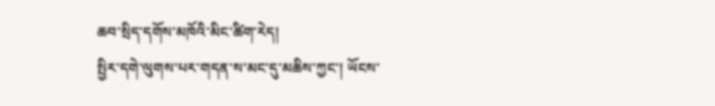ཆབ་སྲིད་དགོས་མཁོའི་མིང་ཚིག་རེད།
སྤྱིར་དགེ་ལུགས་པར་གདན་ས་མང་དུ་མཆིས་ཀྱང་། ཡོངས་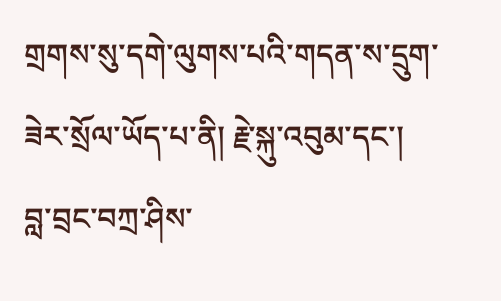གྲགས་སུ་དགེ་ལུགས་པའི་གདན་ས་དྲུག་ཟེར་སྲོལ་ཡོད་པ་ནི། རྗེ་སྐུ་འབུམ་དང་། བླ་བྲང་བཀྲ་ཤིས་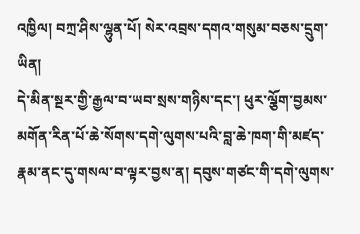འཁྱིལ། བཀྲ་ཤིས་ལྷུན་པོ། སེར་འབྲས་དགའ་གསུམ་བཅས་དྲུག་ཡིན།
དེ་མིན་སྔར་གྱི་རྒྱལ་བ་ཡབ་སྲས་གཉིས་དང་། ཕུར་ལྕོག་བྱམས་མགོན་རིན་པོ་ཆེ་སོགས་དགེ་ལུགས་པའི་བླ་ཆེ་ཁག་གི་མཛད་རྣམ་ནང་དུ་གསལ་བ་ལྟར་བྱས་ན། དབུས་གཙང་གི་དགེ་ལུགས་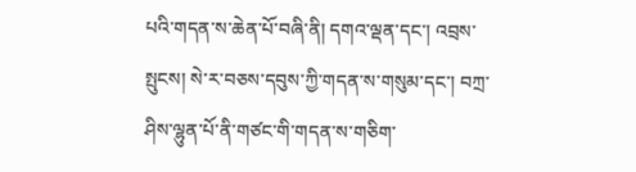པའི་གདན་ས་ཆེན་པོ་བཞི་ནི། དགའ་ལྡན་དང་། འབྲས་སྤུངས། སེ་ར་བཅས་དབུས་ཀྱི་གདན་ས་གསུམ་དང་། བཀྲ་ཤིས་ལྷུན་པོ་ནི་གཙང་གི་གདན་ས་གཅིག་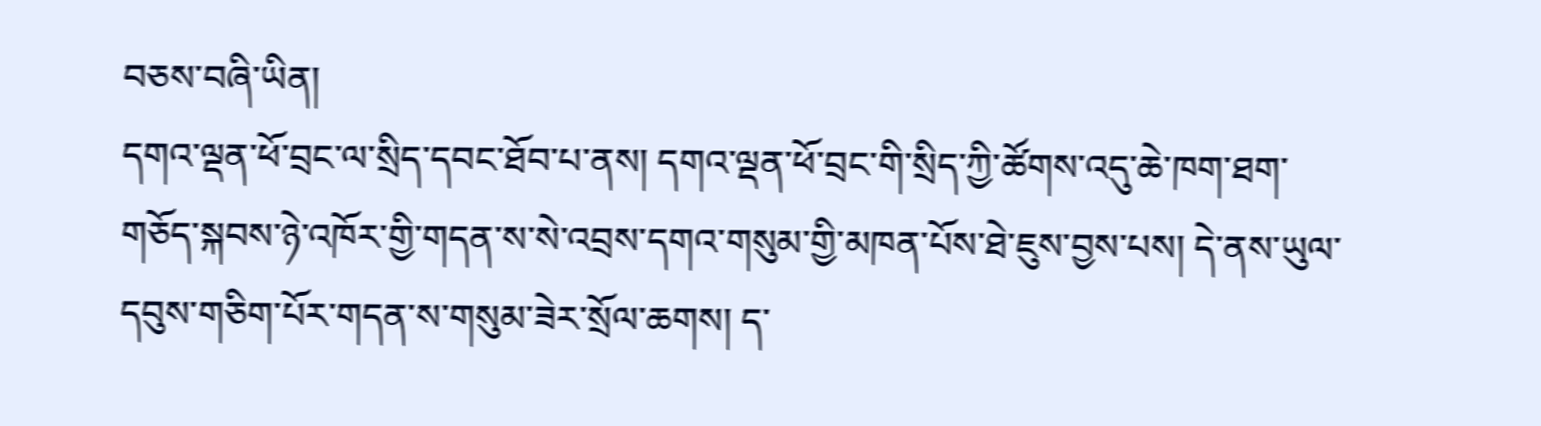བཅས་བཞི་ཡིན།
དགའ་ལྡན་ཕོ་བྲང་ལ་སྲིད་དབང་ཐོབ་པ་ནས། དགའ་ལྡན་ཕོ་བྲང་གི་སྲིད་ཀྱི་ཚོགས་འདུ་ཆེ་ཁག་ཐག་གཅོད་སྐབས་ཉེ་འཁོར་གྱི་གདན་ས་སེ་འབྲས་དགའ་གསུམ་གྱི་མཁན་པོས་ཐེ་ཇུས་བྱས་པས། དེ་ནས་ཡུལ་དབུས་གཅིག་པོར་གདན་ས་གསུམ་ཟེར་སྲོལ་ཆགས། ད་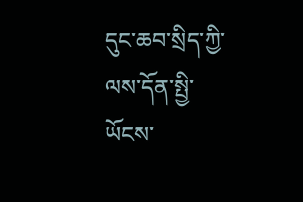དུང་ཆབ་སྲིད་ཀྱི་ལས་དོན་སྤྱི་ཡོངས་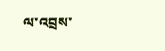ལ་འབྲས་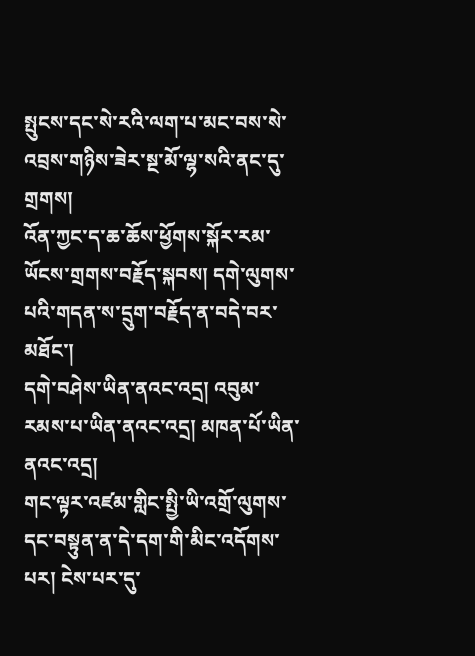སྤུངས་དང་སེ་རའི་ལག་པ་མང་བས་སེ་འབྲས་གཉིས་ཟེར་སྔ་མོ་ལྷ་སའི་ནང་དུ་གྲགས།
འོན་ཀྱང་ད་ཆ་ཆོས་ཕྱོགས་སྐོར་རམ་ཡོངས་གྲགས་བརྗོད་སྐབས། དགེ་ལུགས་པའི་གདན་ས་དྲུག་བརྗོད་ན་བདེ་བར་མཐོང་།
དགེ་བཤེས་ཡིན་ནའང་འདྲ། འབུམ་རམས་པ་ཡིན་ནའང་འདྲ། མཁན་པོ་ཡིན་ནའང་འདྲ།
གང་ལྟར་འཛམ་གླིང་སྤྱི་ཡི་འགྲོ་ལུགས་དང་བསྟུན་ན་དེ་དག་གི་མིང་འདོགས་པར། ངེས་པར་དུ་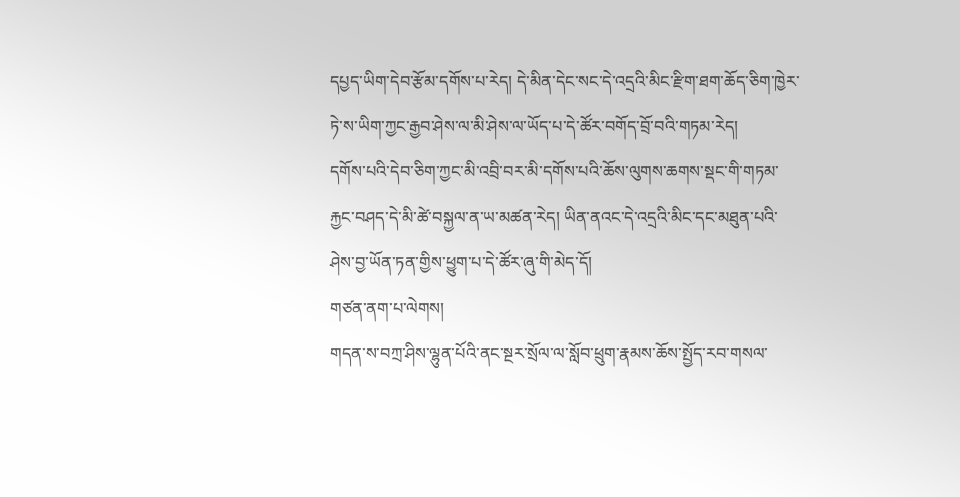དཔྱད་ཡིག་དེབ་རྩོམ་དགོས་པ་རེད། དེ་མིན་དེང་སང་དེ་འདྲའི་མིང་རྫིག་ཐག་ཆོད་ཅིག་ཁྱེར་ཏེ་ས་ཡིག་ཀྱང་རྒྱབ་ཤེས་ལ་མི་ཤེས་ལ་ཡོད་པ་དེ་ཚོར་བགོད་བྲོ་བའི་གཏམ་རེད།
དགོས་པའི་དེབ་ཅིག་ཀྱང་མི་འབྲི་བར་མི་དགོས་པའི་ཆོས་ལུགས་ཆགས་སྡང་གི་གཏམ་རྐྱང་བཤད་དེ་མི་ཚེ་བསྐྱལ་ན་ཡ་མཚན་རེད། ཡིན་ནའང་དེ་འདྲའི་མིང་དང་མཐུན་པའི་ཤེས་བྱ་ཡོན་ཏན་གྱིས་ཕྱུག་པ་དེ་ཚོར་ཞུ་གི་མེད་དོ།
གཙན་ནག་པ་ལེགས།
གདན་ས་བཀྲ་ཤིས་ལྷུན་པོའི་ནང་སྔར་སྲོལ་ལ་སློབ་ཕྲུག་རྣམས་ཆོས་སྤྱོད་རབ་གསལ་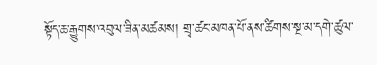སྟོད་ཆ་རྒྱུགས་འབུལ་ཟིན་མཚམས། གྲྭ་ཚང་མཁན་པོ་ནས་ཚིགས་སྔ་མ་དགེ་ཚུལ་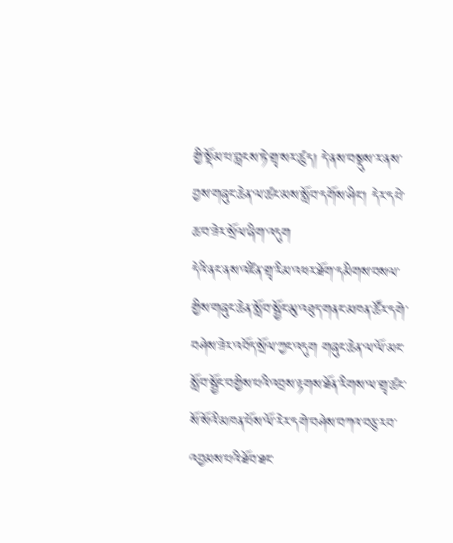གྱི་སྡོམ་པ་བླངས་ཏེ་གྲྭ་སར་ཚུད། དེ་ནས་བསྡུས་ར་ནས་བྱས་གཞུང་ཆེན་ལ་ཚང་མས་སློབ་དགོས་ཤིང་། དེར་དཔེ་ཆ་བ་ཟེར་སྲོལ་ཞིག་འདུག
དེའི་ནང་ནས་འཛིན་གྲྭ་རིམ་འཕར་ཐོག་དམིགས་བསལ་གྱིས་གཞུང་ཆེན་སློབ་སྦྱོང་མུ་འཐུད་གནང་མཁན་ཚོར་དགེ་བཤེས་ཟེར་འབོད་སྲོལ་ཀྱང་འདུག གཞུང་ཆེན་ལ་ལོ་མང་སློབ་སྦྱོང་བགྱིས་པའི་འབྲས་རྟགས་ཐོན་རིགས་ལ་གྲྭ་ཚང་སོ་སོའི་མཁན་པོས་ལོ་རེར་དགེ་བཤེས་བཀའ་བཅུ་རབ་འབྱམས་པའི་ཐོབ་ཐང་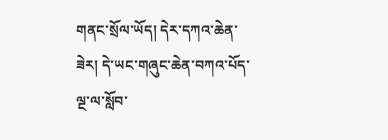གནང་སྲོལ་ཡོད། དེར་དཀའ་ཆེན་ཟེར། དེ་ཡང་གཞུང་ཆེན་བཀའ་པོད་ལྔ་ལ་སློབ་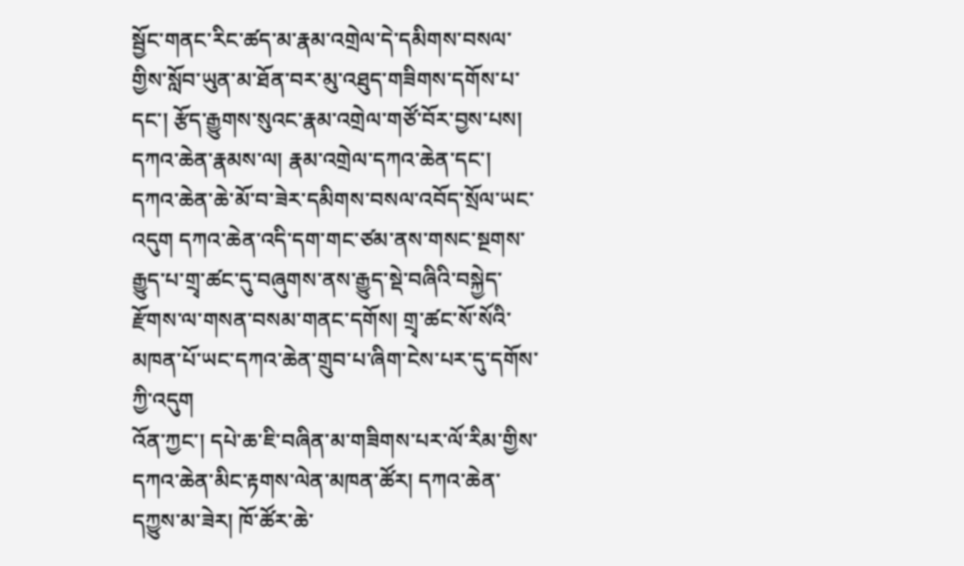སྦྱོང་གནང་རིང་ཚད་མ་རྣམ་འགྲེལ་དེ་དམིགས་བསལ་གྱིས་སློབ་ཡུན་མ་ཐོན་བར་མུ་འཐུད་གཟིགས་དགོས་པ་དང་། རྩོད་རྒྱུགས་སུའང་རྣམ་འགྲེལ་གཙོ་བོར་བྱས་པས། དཀའ་ཆེན་རྣམས་ལ། རྣམ་འགྲེལ་དཀའ་ཆེན་དང་། དཀའ་ཆེན་ཆེ་མོ་བ་ཟེར་དམིགས་བསལ་འབོད་སྲོལ་ཡང་འདུག དཀའ་ཆེན་འདི་དག་གང་ཙམ་ནས་གསང་སྔགས་རྒྱུད་པ་གྲྭ་ཚང་དུ་བཞུགས་ནས་རྒྱུད་སྡེ་བཞིའི་བསྐྱེད་རྫོགས་ལ་གསན་བསམ་གནང་དགོས། གྲྭ་ཚང་སོ་སོའི་མཁན་པོ་ཡང་དཀའ་ཆེན་གྲུབ་པ་ཞིག་ངེས་པར་དུ་དགོས་ཀྱི་འདུག
འོན་ཀྱང་། དཔེ་ཆ་ཇི་བཞིན་མ་གཟིགས་པར་ལོ་རིམ་གྱིས་དཀའ་ཆེན་མིང་རྟགས་ལེན་མཁན་ཚོར། དཀའ་ཆེན་དཀྱུས་མ་ཟེར། ཁོ་ཚོར་ཆེ་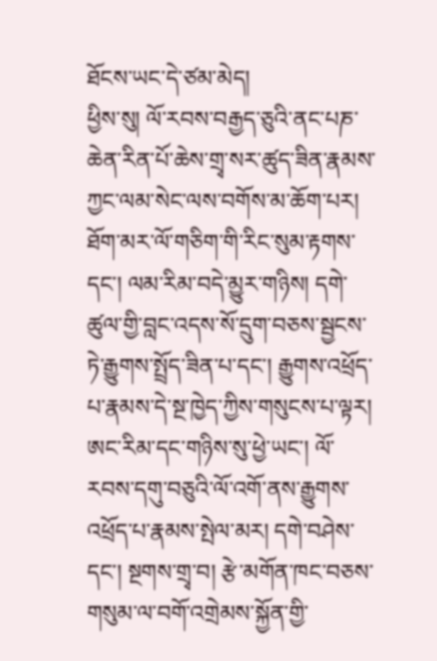ཐོངས་ཡང་དེ་ཙམ་མེད།
ཕྱིས་སུ། ལོ་རབས་བརྒྱད་ཅུའི་ནང་པཎ་ཆེན་རིན་པོ་ཆེས་གྲྭ་སར་ཚུད་ཟིན་རྣམས་ཀྱང་ལམ་སེང་ལས་བགོས་མ་ཆོག་པར། ཐོག་མར་ལོ་གཅིག་གི་རིང་སུམ་རྟགས་དང་། ལམ་རིམ་བདེ་མྱུར་གཉིས། དགེ་ཚུལ་གྱི་བླང་འདས་སོ་དྲུག་བཅས་སྦྱངས་ཏེ་རྒྱུགས་སྤྲོད་ཟིན་པ་དང་། རྒྱུགས་འཕྲོད་པ་རྣམས་དེ་སྔ་ཁྱེད་ཀྱིས་གསུངས་པ་ལྟར། ཨང་རིམ་དང་གཉིས་སུ་ཕྱེ་ཡང་། ལོ་རབས་དགུ་བཅུའི་ལོ་འགོ་ནས་རྒྱུགས་འཕྲོད་པ་རྣམས་སྤེལ་མར། དགེ་བཤེས་དང་། སྔགས་གྲྭ་བ། རྩེ་མགོན་ཁང་བཅས་གསུམ་ལ་བགོ་འགྲེམས་སྐྱོན་གྱི་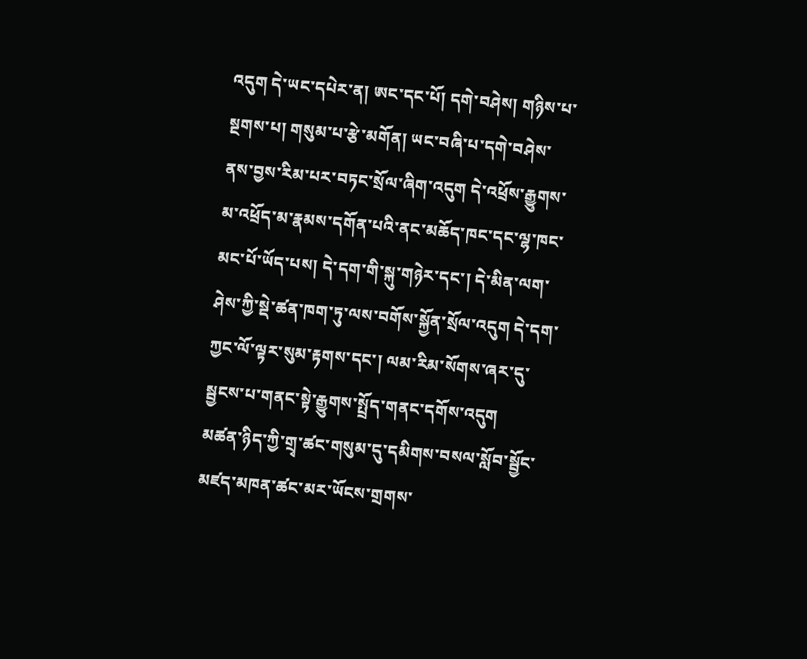འདུག དེ་ཡང་དཔེར་ན། ཨང་དང་པོ། དགེ་བཤེས། གཉིས་པ་སྔགས་པ། གསུམ་པ་རྩེ་མགོན། ཡང་བཞི་པ་དགེ་བཤེས་ནས་བྱས་རིམ་པར་བཏང་སྲོལ་ཞིག་འདུག དེ་འཕྲོས་རྒྱུགས་མ་འཕྲོད་མ་རྣམས་དགོན་པའི་ནང་མཆོད་ཁང་དང་ལྷ་ཁང་མང་པོ་ཡོད་པས། དེ་དག་གི་སྐུ་གཉེར་དང་། དེ་མིན་ལག་ཤེས་ཀྱི་སྡེ་ཚན་ཁག་ཏུ་ལས་བགོས་སྐྱོན་སྲོལ་འདུག དེ་དག་ཀྱང་ལོ་ལྟར་སུམ་རྟགས་དང་། ལམ་རིམ་སོགས་ཞར་དུ་སྦྱངས་པ་གནང་སྟེ་རྒྱུགས་སྤྲོད་གནང་དགོས་འདུག
མཚན་ཉིད་ཀྱི་གྲྭ་ཚང་གསུམ་དུ་དམིགས་བསལ་སློབ་སྦྱོང་མཛད་མཁན་ཚང་མར་ཡོངས་གྲགས་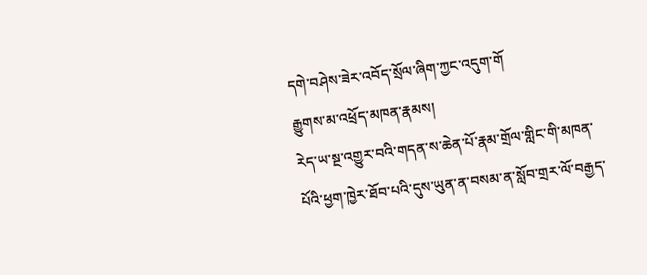དགེ་བཤེས་ཟེར་འབོད་སྲོལ་ཞིག་ཀྱང་འདུག་གོ
རྒྱུགས་མ་འཕྲོད་མཁན་རྣམས།
རེད་ཡ་སྔ་འགྱུར་བའི་གདན་ས་ཆེན་པོ་རྣམ་གྲོལ་གླིང་གི་མཁན་པོའི་ཕྱག་ཁྱེར་ཐོབ་པའི་དུས་ཡུན་ན་བསམ་ན་སློབ་གྲར་ལོ་བརྒྱད་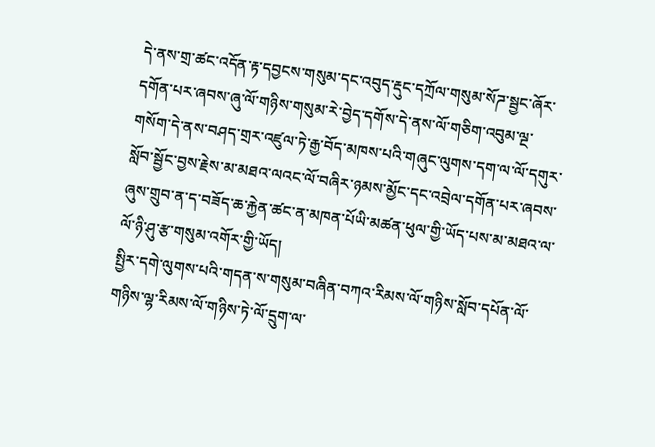དེ་ནས་གྲ་ཚང་འདོན་རྟ་དབྱངས་གསུམ་དང་འབུད་རྡུང་དཀྲོལ་གསུམ་སོཌ་སྦྱང་ཞོར་དགོན་པར་ཞབས་ཞུ་ལོ་གཉིས་གསུམ་རེ་བྱེད་དགོས་དེ་ནས་ལོ་གཅིག་འབུམ་ལྔ་གསོག་དེ་ནས་བཤད་གྲར་འཛུལ་ཏེ་རྒྱ་བོད་མཁས་པའི་གཞུང་ལུགས་དག་ལ་ལོ་དགུར་སློབ་སྦྱོང་བྱས་རྗེས་མ་མཐའ་ལའང་ལོ་བཞིར་ཉམས་མྱོང་དང་འབྲེལ་དགོན་པར་ཞབས་ཞུས་གྲུབ་ན་ད་བཟོད་ཆ་རྐྱེན་ཚང་ན་མཁན་པོཡི་མཚན་ཕུལ་གྱི་ཡོད་པས་མ་མཐའ་ལ་ལོ་ཉི་ཤུ་རྩ་གསུམ་འགོར་གྱི་ཡོད།
སྤྱིར་དགེ་ལུགས་པའི་གདན་ས་གསུམ་བཞིན་བཀའ་རིམས་ལོ་གཉིས་སློབ་དཔོན་ལོ་གཉིས་ལྷ་རིམས་ལོ་གཉིས་ཏེ་ལོ་དྲུག་ལ་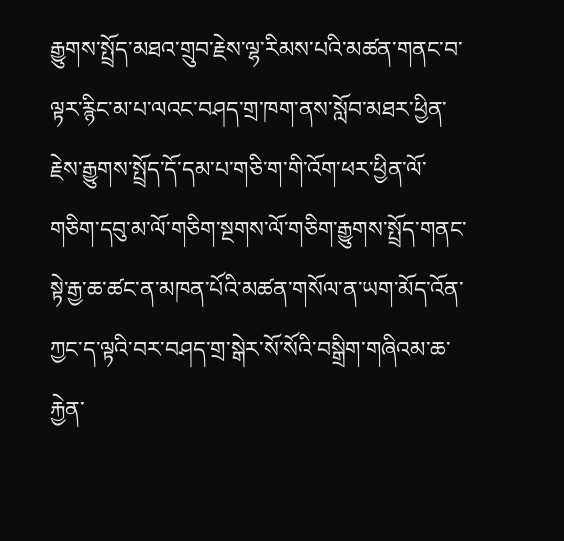རྒྱུགས་སྤྲོད་མཐའ་གྲུབ་རྗེས་ལྷ་རིམས་པའི་མཚན་གནང་བ་ལྟར་རྙིང་མ་པ་ལའང་བཤད་གྲ་ཁག་ནས་སློབ་མཐར་ཕྱིན་རྗེས་རྒྱུགས་སྤྲོད་དོ་དམ་པ་གཅི་ག་གི་འོག་ཕར་ཕྱིན་ལོ་གཅིག་དབུ་མ་ལོ་གཅིག་སྔགས་ལོ་གཅིག་རྒྱུགས་སྤྲོད་གནང་སྟེ་རྒྱ་ཆ་ཚང་ན་མཁན་པོའི་མཚན་གསོལ་ན་ཡག་མོད་འོན་ཀྱང་ད་ལྟའི་བར་བཤད་གྲ་སྒེར་སོ་སོའི་བསྒྲིག་གཞིའམ་ཆ་རྐྱེན་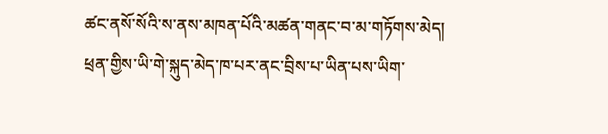ཚང་ནསོ་སོའི་ས་ནས་མཁན་པོའི་མཚན་གནང་བ་མ་གཏོགས་མེད།
ཕྲན་གྱིས་ཡི་གེ་སྐུད་མེད་ཁ་པར་ནང་བྲིས་པ་ཡིན་པས་ཡིག་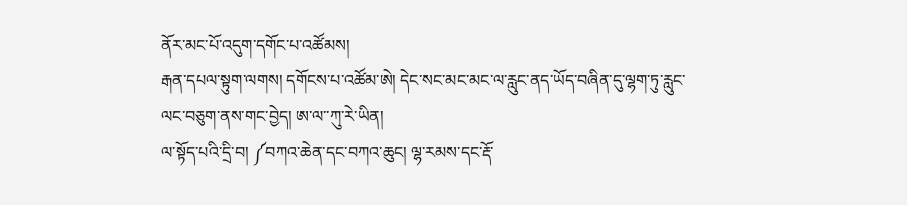ནོར་མང་པོ་འདུག་དགོང་པ་འཚོམས།
རྒན་དཔལ་སྟུག་ལགས། དགོངས་པ་འཚོམ་ཨེ། དེང་སང་མང་མང་ལ་རླུང་ནད་ཡོད་བཞིན་དུ་ལྷག་ཏུ་རླུང་ལང་བཅུག་ནས་གང་བྱེད། ཨ་ལ་་ཀུ་རེ་ཡིན།
ལ་སྟོད་པའི་དྲི་བ། ༼བཀའ་ཆེན་དང་བཀའ་ཆུང། ལྷ་རམས་དང་རྡོ་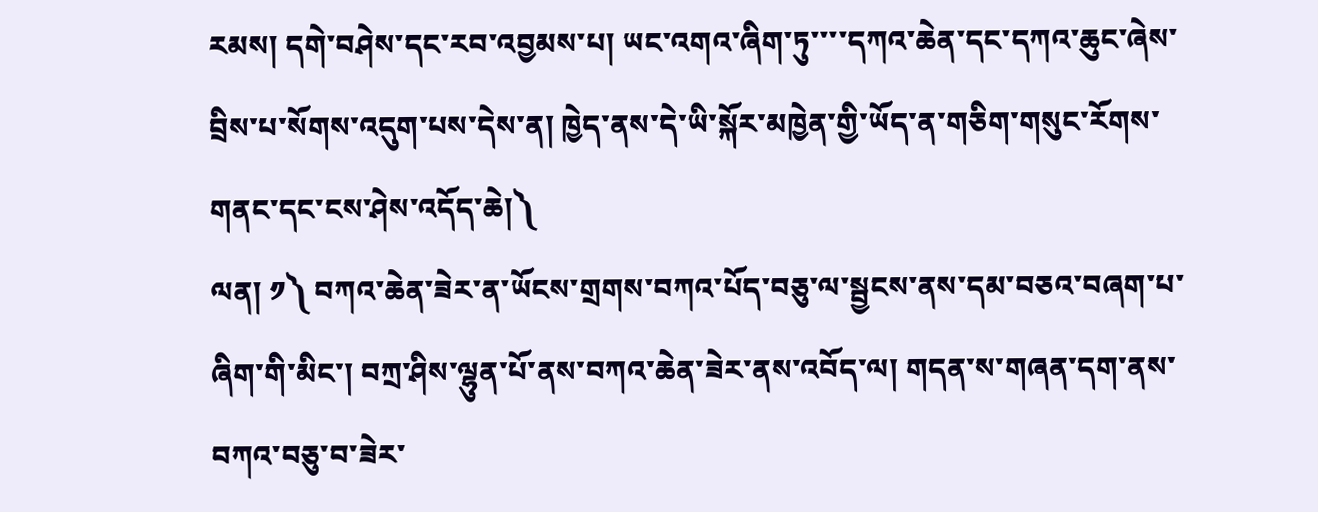རམས། དགེ་བཤེས་དང་རབ་འབྱམས་པ། ཡང་འགའ་ཞིག་ཏུ་་་་དཀའ་ཆེན་དང་དཀའ་ཆུང་ཞེས་བྲིས་པ་སོགས་འདུག་པས་དེས་ན། ཁྱེད་ནས་དེ་ཡི་སྐོར་མཁྱེན་གྱི་ཡོད་ན་གཅིག་གསུང་རོགས་གནང་དང་ངས་ཤེས་འདོད་ཆེ།༽
ལན། ༡༽ བཀའ་ཆེན་ཟེར་ན་ཡོངས་གྲགས་བཀའ་པོད་བཅུ་ལ་སྦྱངས་ནས་དམ་བཅའ་བཞག་པ་ཞིག་གི་མིང་། བཀྲ་ཤིས་ལྷུན་པོ་ནས་བཀའ་ཆེན་ཟེར་ནས་འབོད་ལ། གདན་ས་གཞན་དག་ནས་བཀའ་བཅུ་བ་ཟེར་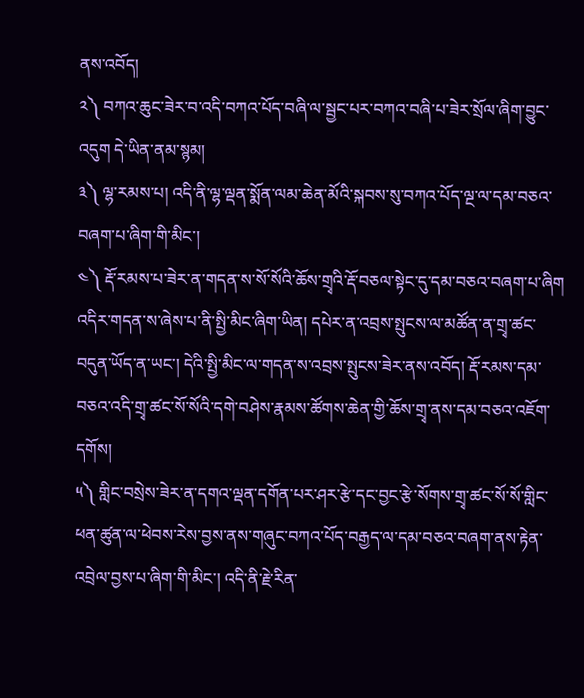ནས་འབོད།
༢༽ བཀའ་ཆུང་ཟེར་བ་འདི་བཀའ་པོད་བཞི་ལ་སྦྱང་པར་བཀའ་བཞི་པ་ཟེར་སྲོལ་ཞིག་བྱུང་འདུག དེ་ཡིན་ནམ་སྙམ།
༣༽ ལྷ་རམས་པ། འདི་ནི་ལྷ་ལྡན་སྨོན་ལམ་ཆེན་མོའི་སྐབས་སུ་བཀའ་པོད་ལྔ་ལ་དམ་བཅའ་བཞག་པ་ཞིག་གི་མིང་།
༤༽ རྡོ་རམས་པ་ཟེར་ན་གདན་ས་སོ་སོའི་ཆོས་གྲྭའི་རྡོ་བཅལ་སྟེང་དུ་དམ་བཅའ་བཞག་པ་ཞིག འདིར་གདན་ས་ཞེས་པ་ནི་སྤྱི་མིང་ཞིག་ཡིན། དཔེར་ན་འབྲས་སྤུངས་ལ་མཚོན་ན་གྲྭ་ཚང་བདུན་ཡོད་ན་ཡང་། དེའི་སྤྱི་མིང་ལ་གདན་ས་འབྲས་སྤུངས་ཟེར་ནས་འབོད། རྡོ་རམས་དམ་བཅའ་འདི་གྲྭ་ཚང་སོ་སོའི་དགེ་བཤེས་རྣམས་ཚོགས་ཆེན་གྱི་ཆོས་གྲྭ་ནས་དམ་བཅའ་འཇོག་དགོས།
༥༽ གླིང་བསྲེས་ཟེར་ན་དགའ་ལྡན་དགོན་པར་ཤར་རྩེ་དང་བྱང་རྩེ་སོགས་གྲྭ་ཚང་སོ་སོ་གླིང་ཕན་ཚུན་ལ་ཕེབས་རེས་བྱས་ནས་གཞུང་བཀའ་པོད་བརྒྱད་ལ་དམ་བཅའ་བཞག་ནས་རྟེན་འབྲེལ་བྱས་པ་ཞིག་གི་མིང་། འདི་ནི་རྗེ་རིན་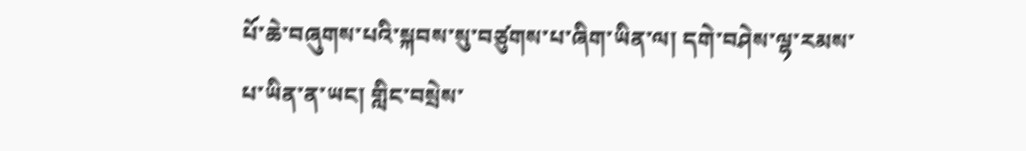པོ་ཆེ་བཞུགས་པའི་སྐབས་སུ་བཙུགས་པ་ཞིག་ཡིན་ལ། དགེ་བཤེས་ལྷ་རམས་པ་ཡིན་ན་ཡང། གླིང་བསྲེས་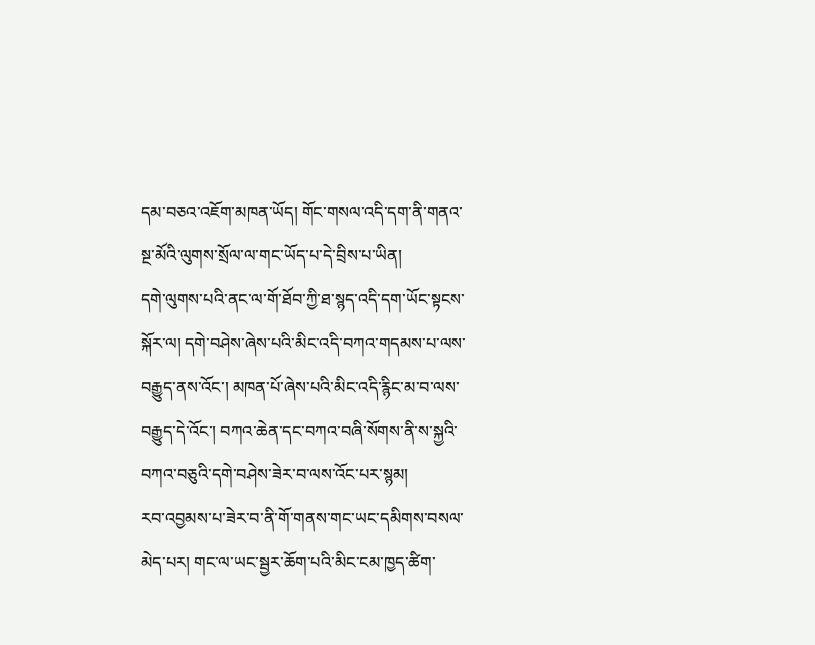དམ་བཅའ་འཇོག་མཁན་ཡོད། གོང་གསལ་འདི་དག་ནི་གནའ་སྔ་མོའི་ལུགས་སྲོལ་ལ་གང་ཡོད་པ་དེ་བྲིས་པ་ཡིན།
དགེ་ལུགས་པའི་ནང་ལ་གོ་ཐོབ་ཀྱི་ཐ་སྙད་འདི་དག་ཡོང་སྟངས་སྐོར་ལ། དགེ་བཤེས་ཞེས་པའི་མིང་འདི་བཀའ་གདམས་པ་ལས་བརྒྱུད་ནས་འོང་། མཁན་པོ་ཞེས་པའི་མིང་འདི་རྙིང་མ་བ་ལས་བརྒྱུད་དེ་འོང་། བཀའ་ཆེན་དང་བཀའ་བཞི་སོགས་ནི་ས་སྐྱའི་བཀའ་བཅུའི་དགེ་བཤེས་ཟེར་བ་ལས་འོང་པར་སྙམ།
རབ་འབྱམས་པ་ཟེར་བ་ནི་གོ་གནས་གང་ཡང་དམིགས་བསལ་མེད་པར། གང་ལ་ཡང་སྦྱར་ཆོག་པའི་མིང་ངམ་ཁྱད་ཚིག་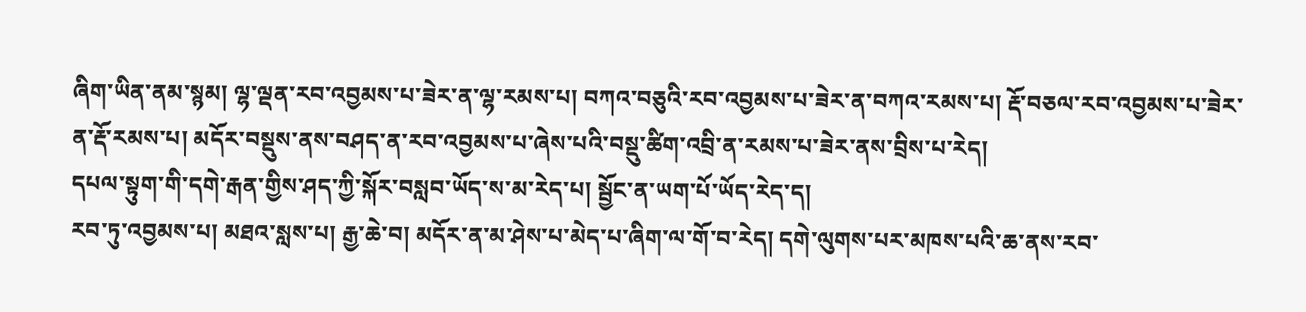ཞིག་ཡིན་ནམ་སྙམ། ལྷ་ལྡན་རབ་འབྱམས་པ་ཟེར་ན་ལྷ་རམས་པ། བཀའ་བཅུའི་རབ་འབྱམས་པ་ཟེར་ན་བཀའ་རམས་པ། རྡོ་བཅལ་རབ་འབྱམས་པ་ཟེར་ན་རྡོ་རམས་པ། མདོར་བསྡུས་ནས་བཤད་ན་རབ་འབྱམས་པ་ཞེས་པའི་བསྡུ་ཚིག་འབྲི་ན་རམས་པ་ཟེར་ནས་བྲིས་པ་རེད།
དཔལ་སྟུག་གི་དགེ་རྒན་གྱིས་ཤད་ཀྱི་སྐོར་བསླབ་ཡོད་ས་མ་རེད་པ། སྦྱོང་ན་ཡག་པོ་ཡོད་རེད་ད།
རབ་ཏུ་འབྱམས་པ། མཐའ་སླས་པ། རྒྱ་ཆེ་བ། མདོར་ན་མ་ཤེས་པ་མེད་པ་ཞིག་ལ་གོ་བ་རེད། དགེ་ལུགས་པར་མཁས་པའི་ཆ་ནས་རབ་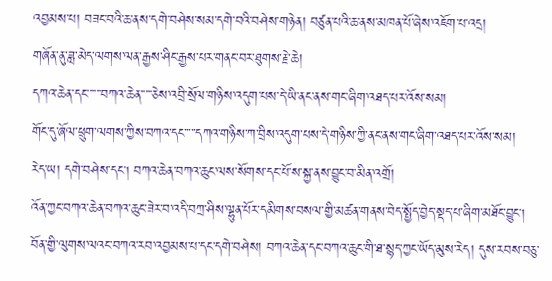འབྱམས་པ། བཟང་བའི་ཆ་ནས་དགེ་བཤེས་སམ་དགེ་བའི་བཤེས་གཉེན། བཙུན་པའི་ཆ་ནས་མཁན་པོ་ཞེས་འཇོག་པ་འདྲ།
གཞོན་ནུ་ཟླ་མེད་ལགས་ལན་རྒྱས་ཤིང་རྒྱས་པར་གནང་བར་ཐུགས་རྗེ་ཆེ།
དཀའ་ཆེན་དང་་་་་་བཀའ་ཆེན་་་་་ཅེས་འབྲི་སྲོལ་གཉིས་འདུག་པས་དེ་ཡི་ནང་ནས་གང་ཞིག་འཐད་པར་འོས་སམ།
གོང་དུ་ཞོལ་ཕྲུག་ལགས་ཀྱིས་བཀའ་དང་་་་་དཀའ་གཉིས་ཀ་བྲིས་འདུག་པས་དེ་གཉིས་ཀྱི་ནང་ནས་གང་ཞིག་འཐད་པར་འོས་སམ།
རེད་ཡ། དགེ་བཤེས་དང། བཀའ་ཆེན་བཀའ་ཆུང་ལས་སོགས་དང་པོ་ས་སྐྱ་ནས་བྱུང་བ་མིན་འགྲོ།
འོན་ཀྱང་བཀའ་ཆེན་བཀའ་ཆུང་ཟེར་བ་འདི་བཀྲ་ཤིས་ལྷུན་པོར་དམིགས་བསལ་གྱི་མཚན་གནས་བེད་སྤྱོད་བྱེད་སྡད་པ་ཞིག་མཐོང་བྱུང།
བོན་གྱི་ལུགས་ལའང་བཀའ་རབ་འབྱམས་པ་དང་དགེ་བཤེས། བཀའ་ཆེན་དང་བཀའ་ཆུང་གི་ཐ་སྙད་ཀྱང་ཡོད་མུས་རེད། དུས་རབས་བཅུ་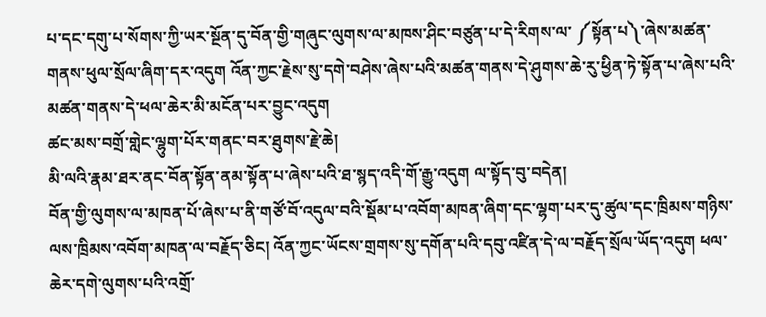པ་དང་དགུ་པ་སོགས་ཀྱི་ཡར་སྔོན་དུ་བོན་གྱི་གཞུང་ལུགས་ལ་མཁས་ཤིང་བཙུན་པ་དེ་རིགས་ལ་ ༼སྟོན་པ༽་ཞེས་མཚན་གནས་ཕུལ་སྲོལ་ཞིག་དར་འདུག འོན་ཀྱང་རྗེས་སུ་དགེ་བཤེས་ཞེས་པའི་མཚན་གནས་དེ་ཤུགས་ཆེ་རུ་ཕྱིན་ཏེ་སྟོན་པ་ཞེས་པའི་མཚན་གནས་དེ་ཕལ་ཆེར་མི་མངོན་པར་བྱུང་འདུག
ཚང་མས་བགྲོ་གླེང་ལྷུག་པོར་གནང་བར་ཐུགས་རྗེ་ཆེ།
མི་ལའི་རྣམ་ཐར་ནང་བོན་སྟོན་ནམ་སྟོན་པ་ཞེས་པའི་ཐ་སྙད་འདི་གོ་རྒྱུ་འདུག ལ་སྟོད་བུ་བདེན།
བོན་གྱི་ལུགས་ལ་མཁན་པོ་ཞེས་པ་ནི་གཙོ་བོ་འདུལ་བའི་སྡོམ་པ་འབོག་མཁན་ཞིག་དང་ལྷག་པར་དུ་ཚུལ་དང་ཁྲིམས་གཉིས་ལས་ཁྲིམས་འབོག་མཁན་ལ་བརྗོད་ཅིང། འོན་ཀྱང་ཡོངས་གྲགས་སུ་དགོན་པའི་དབུ་འཛིན་དེ་ལ་བརྗོད་སྲོལ་ཡོད་འདུག ཕལ་ཆེར་དགེ་ལུགས་པའི་འགྲོ་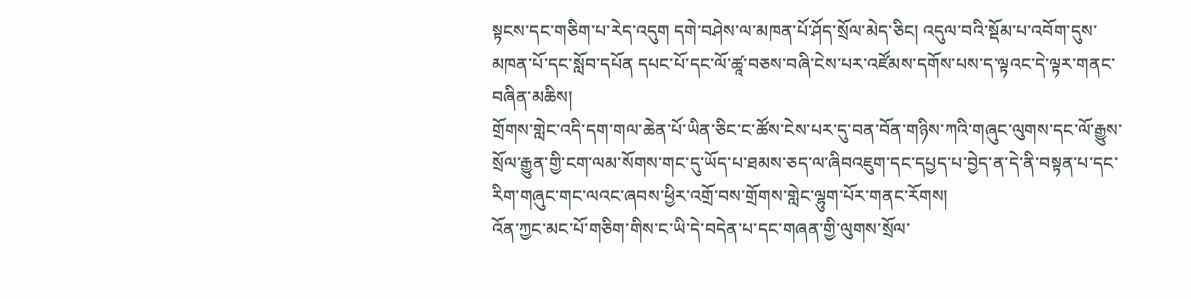སྟངས་དང་གཅིག་པ་རེད་འདུག དགེ་བཤེས་ལ་མཁན་པོ་ཤོད་སྲོལ་མེད་ཅིང། འདུལ་བའི་སྡོམ་པ་འབོག་དུས་མཁན་པོ་དང་སློབ་དཔོན དཔང་པོ་དང་ལོ་ཚཱ་བཅས་བཞི་ངེས་པར་འཛོམས་དགོས་པས་ད་ལྟའང་དེ་ལྟར་གནང་བཞིན་མཆིས།
གྲོགས་གླེང་འདི་དག་གལ་ཆེན་པོ་ཡིན་ཅིང་ང་ཚོས་ངེས་པར་དུ་བན་བོན་གཉིས་ཀའི་གཞུང་ལུགས་དང་ལོ་རྒྱུས་སྲོལ་རྒྱུན་གྱི་ངག་ལམ་སོགས་གང་དུ་ཡོད་པ་ཐམས་ཅད་ལ་ཞིབའཇུག་དང་དཔྱད་པ་བྱེད་ན་དེ་ནི་བསྟན་པ་དང་རིག་གཞུང་གང་ལའང་ཞབས་ཕྱིར་འགྲོ་བས་གྲོགས་གླེང་ལྷུག་པོར་གནང་རོགས།
འོན་ཀྱང་མང་པོ་གཅིག་གིས་ང་ཡི་དེ་བདེན་པ་དང་གཞན་གྱི་ལུགས་སྲོལ་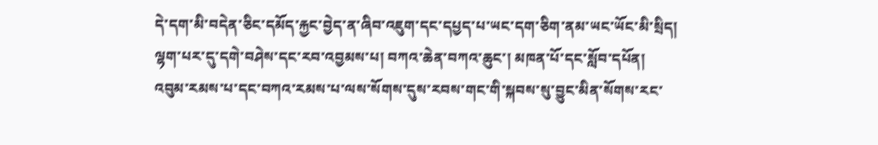དེ་དག་མི་བདེན་ཅིང་དམོད་རྐྱང་བྱེད་ན་ཞིབ་འཇུག་དང་དཔྱད་པ་ཡང་དག་ཅིག་ནམ་ཡང་ཡོང་མི་སྲིད།
ལྷག་པར་དུ་དགེ་བཤེས་དང་རབ་འབྱམས་པ། བཀའ་ཆེན་བཀའ་ཆུང་། མཁན་པོ་དང་སློབ་དཔོན། འབུམ་རམས་པ་དང་བཀའ་རམས་པ་ལས་སོགས་དུས་རབས་གང་གི་སྐབས་སུ་བྱུང་མིན་སོགས་རང་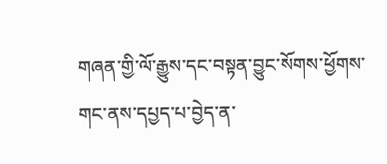གཞན་གྱི་ལོ་རྒྱུས་དང་བསྟན་བྱུང་སོགས་ཕྱོགས་གང་ནས་དཔྱད་པ་བྱེད་ན་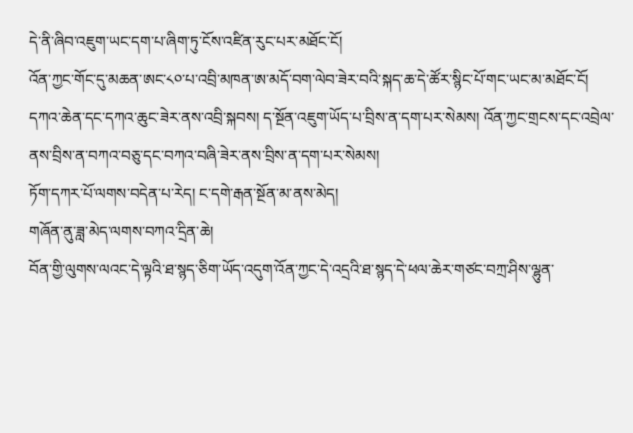དེ་ནི་ཞིབ་འཇུག་ཡང་དག་པ་ཞིག་ཏུ་ངོས་འཛིན་རུང་པར་མཐོང་ངོ།
འོན་ཀྱང་གོང་དུ་མཆན་ཨང་༨༠་པ་འབྲི་མཁན་ཨ་མདོ་བག་ལེབ་ཟེར་བའི་སྐད་ཆ་དེ་ཚོར་སྙིང་པོ་གང་ཡང་མ་མཐོང་ངོ།
དཀའ་ཆེན་དང་དཀའ་ཆུང་ཟེར་ནས་འབྲི་སྐབས། ད་སྔོན་འཇུག་ཡོད་པ་བྲིས་ན་དག་པར་སེམས། འོན་ཀྱང་གྲངས་དང་འབྲེལ་ནས་བྲིས་ན་བཀའ་བཅུ་དང་བཀའ་བཞི་ཟེར་ནས་བྲིས་ན་དག་པར་སེམས།
ཏོག་དཀར་པོ་ལགས་བདེན་པ་རེད། ང་དགེ་རྒན་སྔོན་མ་ནས་མེད།
གཞོན་ནུ་ཟླ་མེད་ལགས་བཀའ་དྲིན་ཆེ།
བོན་གྱི་ལུགས་ལའང་དེ་ལྟའི་ཐ་སྙད་ཅིག་ཡོད་འདུག་འོན་ཀྱང་དེ་འདྲའི་ཐ་སྙད་དེ་ཕལ་ཆེར་གཙང་བཀྲ་ཤིས་ལྷུན་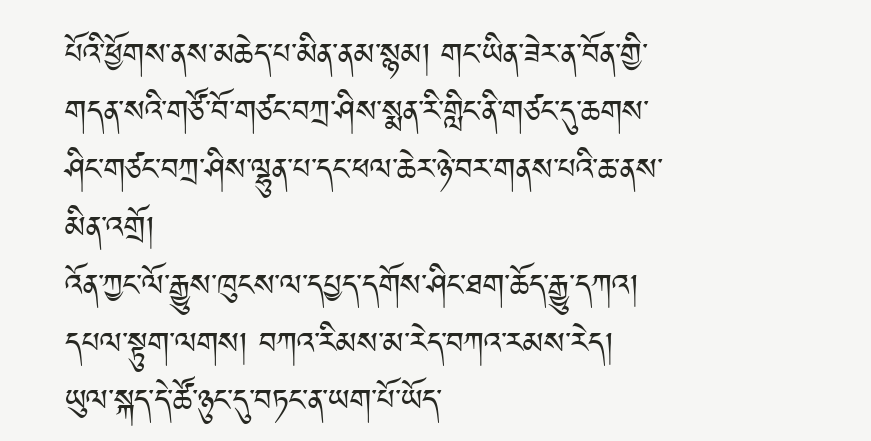པོའི་ཕྱོགས་ནས་མཆེད་པ་མིན་ནམ་སྙམ། གང་ཡིན་ཟེར་ན་བོན་གྱི་གདན་སའི་གཙོ་བོ་གཙང་བཀྲ་ཤིས་སྨན་རི་གླིང་ནི་གཙང་དུ་ཆགས་ཤིང་གཙང་བཀྲ་ཤིས་ལྷུན་པ་དང་ཕལ་ཆེར་ཉེ་བར་གནས་པའི་ཆ་ནས་མིན་འགྲོ།
འོན་ཀྱང་ལོ་རྒྱུས་ཁུངས་ལ་དཔྱད་དགོས་ཤིང་ཐག་ཆོད་རྒྱུ་དཀའ།
དཔལ་སྟུག་ལགས། བཀའ་རིམས་མ་རེད་བཀའ་རམས་རེད།
ཡུལ་སྐད་དེ་ཚོ་ཉུང་དུ་བཏང་ན་ཡག་པོ་ཡོད་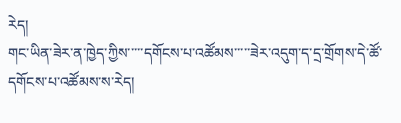རེད།
གང་ཡིན་ཟེར་ན་ཁྱེད་ཀྱིས་་་་་དགོངས་པ་འཚོམས་་་་་ཟེར་འདུག་ད་དྲ་གྲོགས་དེ་ཚོ་དགོངས་པ་འཚོམས་ས་རེད།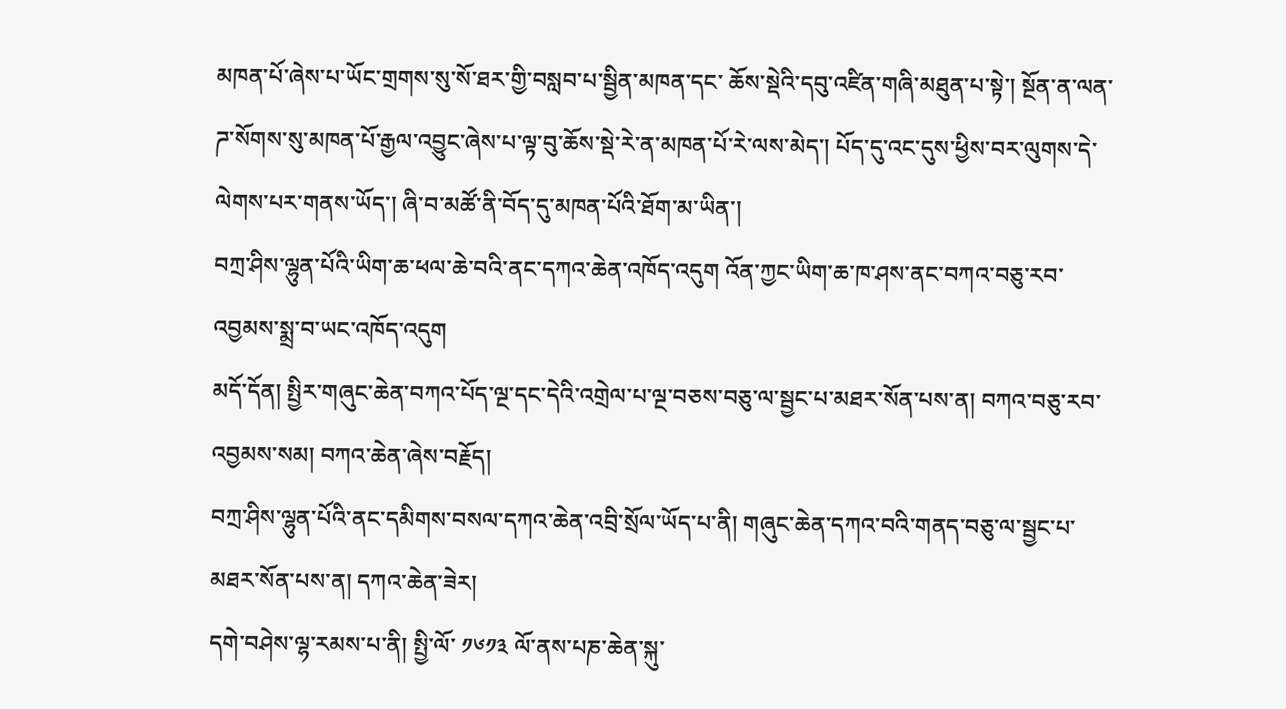མཁན་པོ་ཞེས་པ་ཡོང་གྲགས་སུ་སོ་ཐར་གྱི་བསླབ་པ་སྦྱིན་མཁན་དང་ ཆོས་སྡེའི་དབུ་འཛིན་གཞི་མཐུན་པ་སྟེ་། སྔོན་ན་ལན་ཌ་སོགས་སུ་མཁན་པོ་རྒྱལ་འབྱུང་ཞེས་པ་ལྟ་བུ་ཆོས་སྡེ་རེ་ན་མཁན་པོ་རེ་ལས་མེད་། པོད་དུ་འང་དུས་ཕྱིས་བར་ལུགས་དེ་ལེགས་པར་གནས་ཡོད་། ཞི་བ་མཚོ་ནི་བོད་དུ་མཁན་པོའི་ཐོག་མ་ཡིན་།
བཀྲ་ཤིས་ལྷུན་པོའི་ཡིག་ཆ་ཕལ་ཆེ་བའི་ནང་དཀའ་ཆེན་འཁོད་འདུག འོན་ཀྱང་ཡིག་ཆ་ཁ་ཤས་ནང་བཀའ་བཅུ་རབ་འབྱམས་སྨྲ་བ་ཡང་འཁོད་འདུག
མདོ་དོན། སྤྱིར་གཞུང་ཆེན་བཀའ་པོད་ལྔ་དང་དེའི་འགྲེལ་པ་ལྔ་བཅས་བཅུ་ལ་སྦྱང་པ་མཐར་སོན་པས་ན། བཀའ་བཅུ་རབ་འབྱམས་སམ། བཀའ་ཆེན་ཞེས་བརྗོད།
བཀྲ་ཤིས་ལྷུན་པོའི་ནང་དམིགས་བསལ་དཀའ་ཆེན་འབྲི་སྲོལ་ཡོད་པ་ནི། གཞུང་ཆེན་དཀའ་བའི་གནད་བཅུ་ལ་སྦྱང་པ་མཐར་སོན་པས་ན། དཀའ་ཆེན་ཟེར།
དགེ་བཤེས་ལྷ་རམས་པ་ནི། སྤྱི་ལོ་ ༡༦༡༣ ལོ་ནས་པཎ་ཆེན་སྐུ་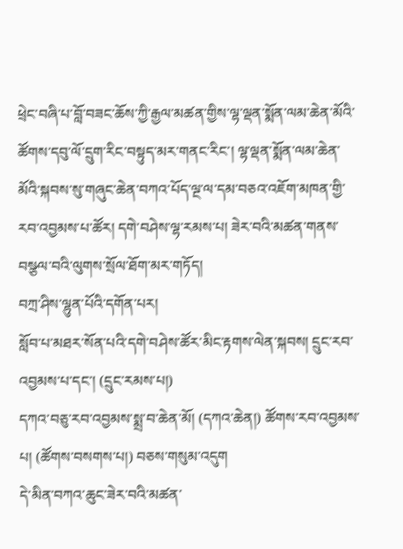ཕྲེང་བཞི་པ་བློ་བཟང་ཆོས་ཀྱི་རྒྱལ་མཚན་གྱིས་ལྷ་ལྡན་སྨོན་ལམ་ཆེན་མོའི་ཚོགས་དབུ་ལོ་དྲུག་རིང་བསྟུད་མར་གནང་རིང་། ལྷ་ལྡན་སྨོན་ལམ་ཆེན་མོའི་སྐབས་སུ་གཞུང་ཆེན་བཀའ་པོད་ལྔ་ལ་དམ་བཅའ་འཇོག་མཁན་གྱི་རབ་འབྱམས་པ་ཚོར། དགེ་བཤེས་ལྷ་རམས་པ། ཟེར་བའི་མཚན་གནས་བསྩལ་བའི་ལུགས་སྲོལ་ཐོག་མར་གཏོད།
བཀྲ་ཤིས་ལྷུན་པོའི་དགོན་པར།
སློབ་པ་མཐར་སོན་པའི་དགེ་བཤེས་ཚོར་མིང་རྟགས་ལེན་སྐབས། དྲུང་རབ་འབྱམས་པ་དང་། (དྲུང་རམས་པ།)
དཀའ་བཅུ་རབ་འབྱམས་སྨྲ་བ་ཆེན་མོ། (དཀའ་ཆེན།) ཚོགས་རབ་འབྱམས་པ། (ཚོགས་བསགས་པ།) བཅས་གསུམ་འདུག
དེ་མིན་བཀའ་ཆུང་ཟེར་བའི་མཚན་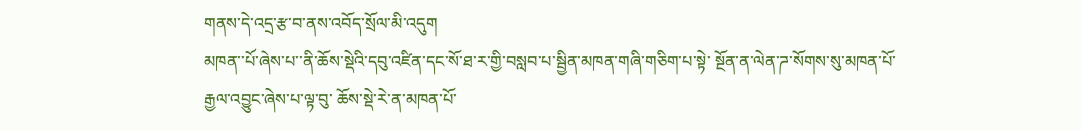གནས་དེ་འདྲ་རྩ་བ་ནས་འབོད་སྲོལ་མི་འདུག
མཁན་་པོ་ཞེས་པ་་ནི་ཆོས་སྡེའི་དབུ་འཛིན་དང་སོ་ཐ་ར་གྱི་བསླབ་པ་སྦྱིན་མཁན་གཞི་གཅིག་པ་སྟེ་ སྔོན་ན་ལེན་ཌ་སོགས་སུ་མཁན་པོ་རྒྱལ་འབྱུང་ཞེས་པ་ལྟ་བུ་ ཆོས་སྡེ་རེ་ན་མཁན་པོ་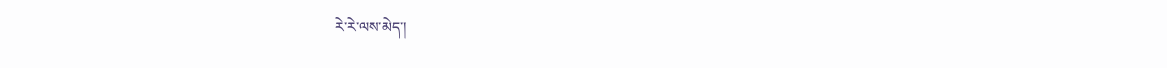རེ་རེ་ལས་མེད་།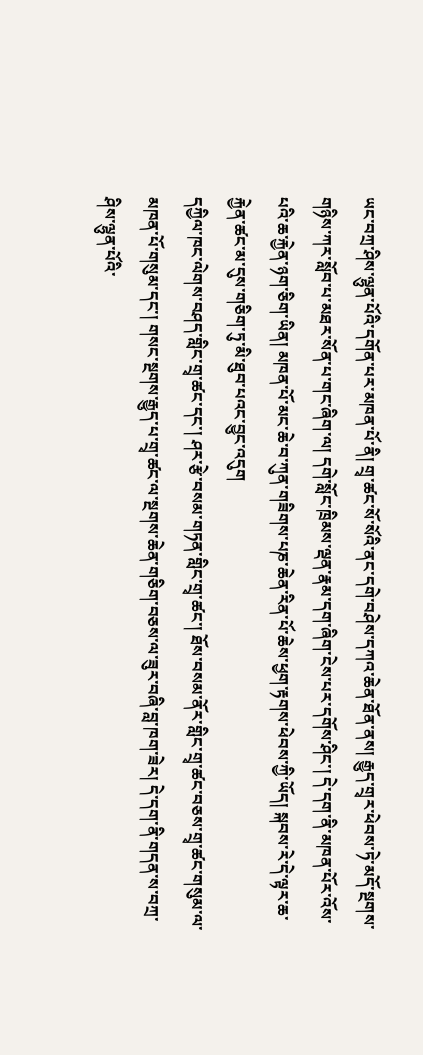ཡང་བཀྲ་ཤིས་ལྷུན་པོའི་དགོན་པར་མཁན་པོ་ནི། གྲྭ་ཚང་སོ་སོའི་ནང་དགེ་བཤེས་དཀའ་ཆེན་ཐོན་ནས། རྒྱུད་གྲྭར་ཕེབས་ཏེ་མདོ་སྔགས་གཉིས་ཀར་སློབ་པ་མཐར་སོན་པ་གང་ཞིག་ལ། དགེ་སློང་ཁྲིམས་ལྡན་རྣམ་དག་ཞིག་ངེས་པར་དགོས་ཤིང་། དེ་དག་ནི་མཁན་པོར་འོས་པའི་ཆ་རྐྱེན་ཉག་ཅིག་ཡིན། མཁན་པོ་མང་ཆེ་བ་ཀུན་གཟིགས་པཎ་ཆེན་རིན་པོ་ཆེས་ཕྱག་རྟགས་ཕེབས་ཀྱི་ཡོད། སྐབས་རེ་དེ་ལྟར་ཆ་རྐྱེན་ཚང་མ་དུས་གཅིག་ཏུ་མི་ཐུབ་པའང་བྱུང་འདུག
དཀྱིལ་ཁང་ལེགས་བཤད་གླིང་གྲྭ་ཚང་དང་། ཤར་རྩེ་བསམ་གཏན་གླིང་གྲྭ་ཚང་། ཐོས་བསམ་ནོར་གླིང་གྲྭ་ཚང་བཅས་གྲྭ་ཚང་གསུམ་ལ་མཁན་པོ་གསུམ་དང་། གསང་སྔགས་རྒྱུད་པ་གྲྭ་ཚང་ལ་སྔགས་ཆེན་གཅིག་བཅས་ལ་ཟུར་བཞི་བླ་ཁག་ཟེར། དེ་དག་ནི་གདན་ས་བཀྲ་ཤིས་ལྷུན་པོའི་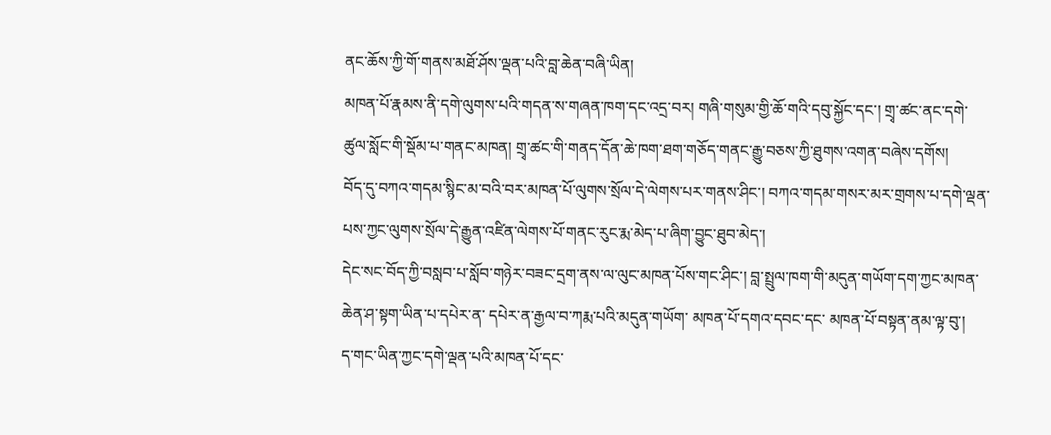ནང་ཆོས་ཀྱི་གོ་གནས་མཐོ་ཤོས་ལྡན་པའི་བླ་ཆེན་བཞི་ཡིན།
མཁན་པོ་རྣམས་ནི་དགེ་ལུགས་པའི་གདན་ས་གཞན་ཁག་དང་འདྲ་བར། གཞི་གསུམ་གྱི་ཆོ་གའི་དབུ་སྐྱོང་དང་། གྲྭ་ཚང་ནང་དགེ་ཚུལ་སློང་གི་སྡོམ་པ་གནང་མཁན། གྲྭ་ཚང་གི་གནད་དོན་ཆེ་ཁག་ཐག་གཅོད་གནང་རྒྱུ་བཅས་ཀྱི་ཐུགས་འགན་བཞེས་དགོས།
བོད་དུ་བཀའ་གདམ་སྙིང་མ་བའི་བར་མཁན་པོ་ལུགས་སྲོལ་དེ་ལེགས་པར་གནས་ཤིང་། བཀའ་གདམ་གསར་མར་གྲགས་པ་དགེ་ལྡན་པས་ཀྱང་ལུགས་སྲོལ་དེ་རྒྱུན་འཛིན་ལེགས་པོ་གནང་རུང་རྨ་མེད་པ་ཞིག་བྱུང་ཐུབ་མེད་།
དེང་སང་བོད་ཀྱི་བསླབ་པ་སློབ་གཉེར་བཟང་དྲག་ནས་ལ་ལུང་མཁན་པོས་གང་ཤིང་། བླ་སྤྲུལ་ཁག་གི་མདུན་གཡོག་དག་ཀྱང་མཁན་ཆེན་ཤ་སྟག་ཡིན་པ་དཔེར་ན་ དཔེར་ན་རྒྱལ་བ་ཀརྨ་པའི་མདུན་གཡོག་ མཁན་པོ་དགའ་དབང་དང་ མཁན་པོ་བསྟན་ནམ་ལྟ་བུ་།
ད་གང་ཡིན་ཀྱང་དགེ་ལྡན་པའི་མཁན་པོ་དང་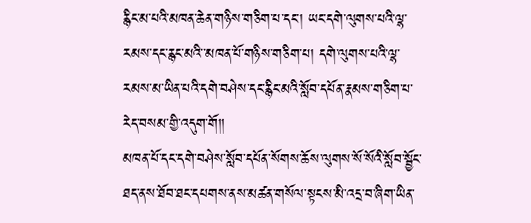རྙིང་མ་པའི་མཁན་ཆེན་གཉིས་གཅིག་པ་དང་། ཡང་དགེ་ལུགས་པའི་ལྷ་རམས་དང་རྙང་མའི་་མཁན་པོ་གཉིས་གཅིག་པ། དགེ་ལུགས་པའི་ལྷ་རམས་མ་ཡིན་པའི་དགེ་བཤེས་དང་རྙིང་མའི་སློབ་དཔོན་རྣམས་གཅིག་པ་རེད་བསམ་གྱི་འདུག་གོ།།
མཁན་པོ་དང་དགེ་བཤེས་སློབ་དཔོན་སོགས་ཆོས་ལུགས་སོ་སོའི་སློབ་སྦྱོང་ཐད་ནས་ཐོབ་ཐང་དཔགས་ནས་མཚན་གསོལ་སྟངས་མི་འདྲ་བ་ཞིག་ཡིན་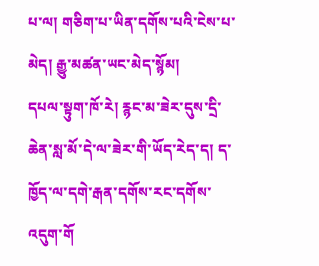པ་ལ། གཅིག་པ་ཡིན་དགོས་པའི་ངེས་པ་མེད། རྒྱུ་མཚན་ཡང་མེད་སྙོམ།
དཔལ་སྟུག་ཁོ་རེ། རྙང་མ་ཟེར་དུས་དྲི་ཆེན་སླ་མོ་དེ་ལ་ཟེར་གི་ཡོད་རེད་ད། ད་ཁྱོད་ལ་དགེ་རྒན་དགོས་རང་དགོས་འདུག་གོ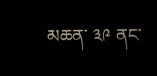མཆན་ ༣༩ ནང་